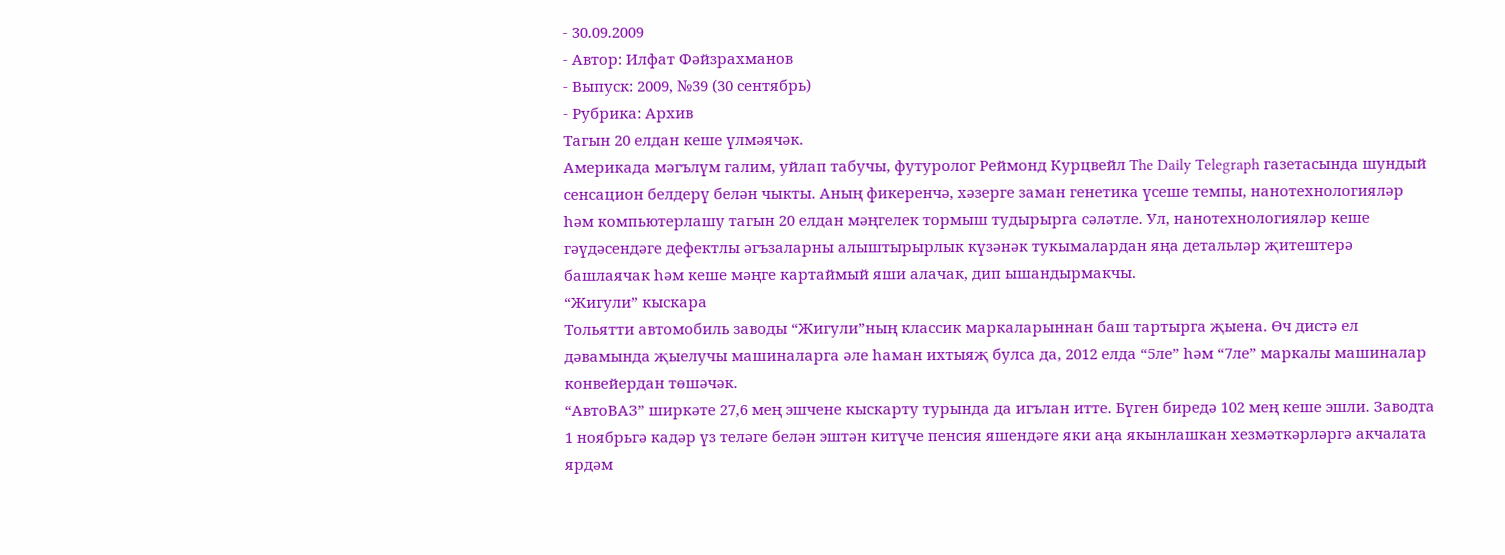- 30.09.2009
- Автор: Илфат Фәйзрахманов
- Выпуск: 2009, №39 (30 сентябрь)
- Рубрика: Архив
Тагын 20 елдан кеше үлмәячәк.
Америкада мәгълүм галим, уйлап табучы, футуролог Реймонд Курцвейл The Daily Telegraph газетасында шундый сенсацион белдерү белән чыкты. Аның фикеренчә, хәзерге заман генетика үсеше темпы, нанотехнологияләр һәм компьютерлашу тагын 20 елдан мәңгелек тормыш тудырырга сәләтле. Ул, нанотехнологияләр кеше гәүдәсендәге дефектлы әгъзаларны алыштырырлык күзәнәк тукымалардан яңа детальләр җитештерә башлаячак һәм кеше мәңге картаймый яши алачак, дип ышандырмакчы.
“Жигули” кыскара
Тольятти автомобиль заводы “Жигули”ның классик маркаларыннан баш тартырга җыена. Өч дистә ел дәвамында җыелучы машиналарга әле һаман ихтыяҗ булса да, 2012 елда “5ле” һәм “7ле” маркалы машиналар конвейердан төшәчәк.
“АвтоВАЗ” ширкәте 27,6 мең эшчене кыскарту турында да игълан итте. Бүген биредә 102 мең кеше эшли. Заводта 1 ноябрьгә кадәр үз теләге белән эштән китүче пенсия яшендәге яки аңа якынлашкан хезмәткәрләргә акчалата ярдәм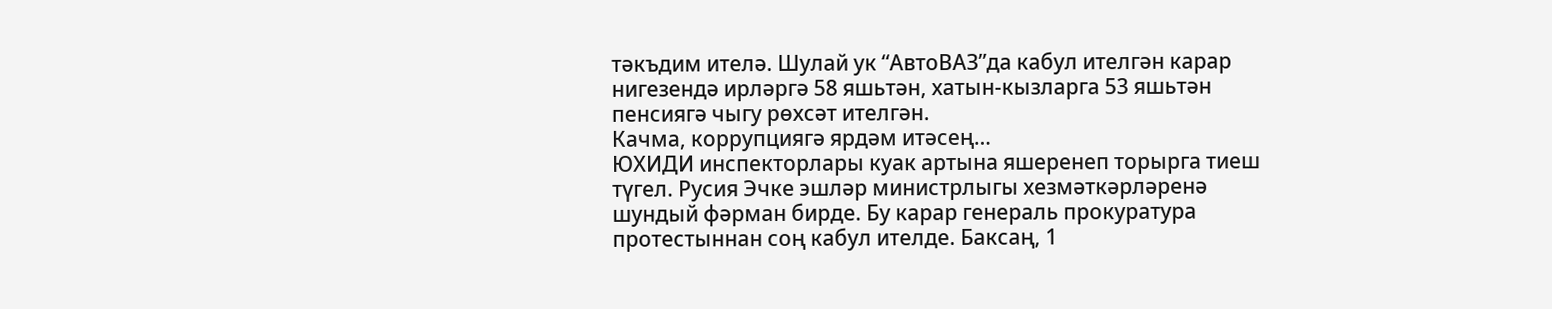тәкъдим ителә. Шулай ук “АвтоВАЗ”да кабул ителгән карар нигезендә ирләргә 58 яшьтән, хатын-кызларга 53 яшьтән пенсиягә чыгу рөхсәт ителгән.
Качма, коррупциягә ярдәм итәсең…
ЮХИДИ инспекторлары куак артына яшеренеп торырга тиеш түгел. Русия Эчке эшләр министрлыгы хезмәткәрләренә шундый фәрман бирде. Бу карар генераль прокуратура протестыннан соң кабул ителде. Баксаң, 1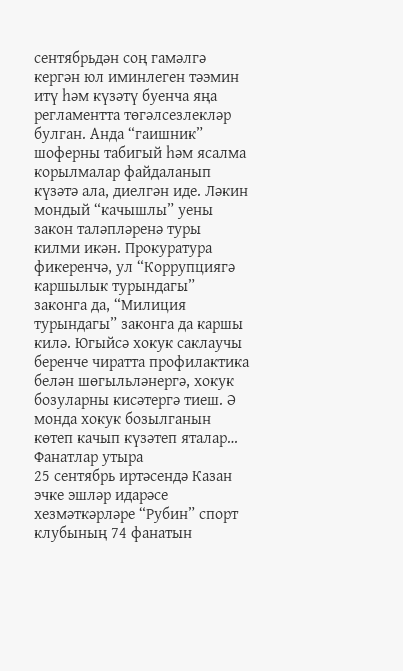сентябрьдән соң гамәлгә кергән юл иминлеген тәэмин итү һәм күзәтү буенча яңа регламентта төгәлсезлекләр булган. Анда “гаишник” шоферны табигый һәм ясалма корылмалар файдаланып күзәтә ала, диелгән иде. Ләкин мондый “качышлы” уены закон таләпләренә туры килми икән. Прокуратура фикеренчә, ул “Коррупциягә каршылык турындагы” законга да, “Милиция турындагы” законга да каршы килә. Югыйсә хокук саклаучы беренче чиратта профилактика белән шөгыльләнергә, хокук бозуларны кисәтергә тиеш. Ә монда хокук бозылганын көтеп качып күзәтеп яталар…
Фанатлар утыра
25 сентябрь иртәсендә Казан эчке эшләр идарәсе хезмәткәрләре “Рубин” спорт клубының 74 фанатын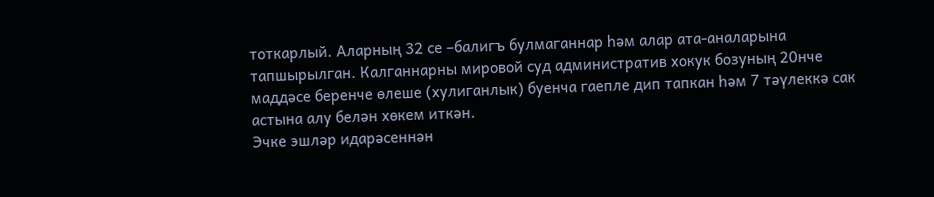тоткарлый. Аларның 32 се –балигъ булмаганнар һәм алар ата-аналарына тапшырылган. Калганнарны мировой суд административ хокук бозуның 20нче маддәсе беренче өлеше (хулиганлык) буенча гаепле дип тапкан һәм 7 тәүлеккә сак астына алу белән хөкем иткән.
Эчке эшләр идарәсеннән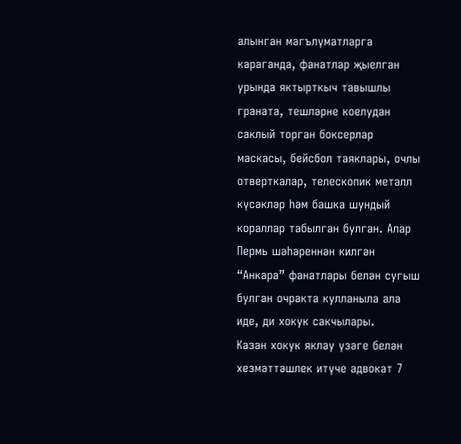алынган мәгълүматларга караганда, фанатлар җыелган урында яктырткыч тавышлы граната, тешләрне коелудан саклый торган боксерлар маскасы, бейсбол таяклары, очлы отверткалар, телескопик металл күсәкләр һәм башка шундый кораллар табылган булган. Алар Пермь шәһәреннән килгән “Анкара” фанатлары белән сугыш булган очракта кулланыла ала иде, ди хокук сакчылары.
Казан хокук яклау үзәге белән хезмәттәшлек итүче адвокат 7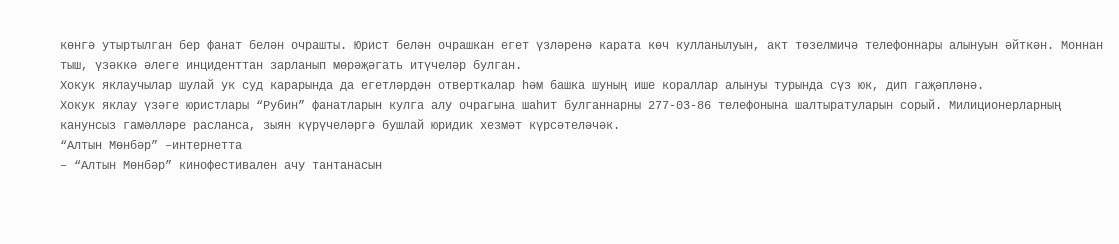көнгә утыртылган бер фанат белән очрашты. Юрист белән очрашкан егет үзләренә карата көч кулланылуын, акт төзелмичә телефоннары алынуын әйткән. Моннан тыш, үзәккә әлеге инциденттан зарланып мөрәҗәгать итүчеләр булган.
Хокук яклаучылар шулай ук суд карарында да егетләрдән отверткалар һәм башка шуның ише кораллар алынуы турында сүз юк, дип гаҗәпләнә.
Хокук яклау үзәге юристлары “Рубин” фанатларын кулга алу очрагына шаһит булганнарны 277-03-86 телефонына шалтыратуларын сорый. Милиционерларның канунсыз гамәлләре расланса, зыян күрүчеләргә бушлай юридик хезмәт күрсәтеләчәк.
“Алтын Мөнбәр” –интернетта
– “Алтын Мөнбәр” кинофестивален ачу тантанасын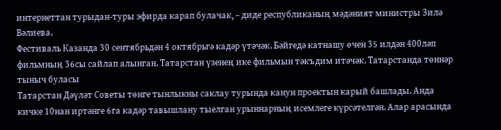интернеттан турыдан-туры эфирда карап булачак, – диде республиканың мәдәният министры Зилә Вәлиева.
Фестиваль Казанда 30 сентябрьдән 4 октябрьгә кадәр үтәчәк. Бәйгедә катнашу өчен 35 илдән 400ләп фильмның 36сы сайлап алынган. Татарстан үзенең ике фильмын тәкъдим итәчәк. Татарстанда төннәр тыныч буласы
Татарстан Дәүләт Советы төнге тынлыкны саклау турында канун проектын карый башлады. Анда кичке 10нан иртәнге 6га кадәр тавышлану тыелган урыннарның исемлеге күрсәтелгән. Алар арасында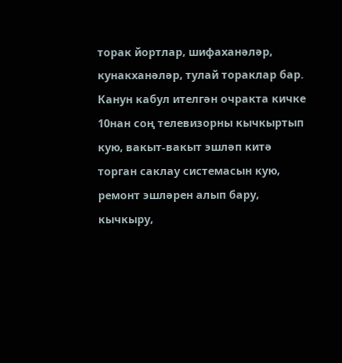торак йортлар, шифаханәләр, кунакханәләр, тулай тораклар бар.
Канун кабул ителгән очракта кичке 10нан соң телевизорны кычкыртып кую, вакыт-вакыт эшләп китә торган саклау системасын кую, ремонт эшләрен алып бару, кычкыру,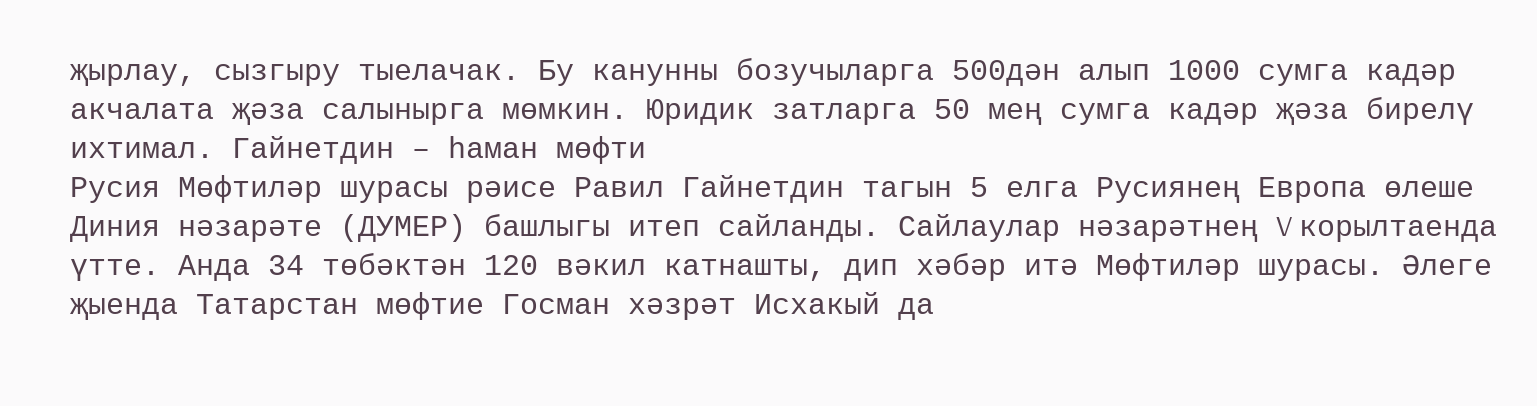җырлау, сызгыру тыелачак. Бу канунны бозучыларга 500дән алып 1000 сумга кадәр акчалата җәза салынырга мөмкин. Юридик затларга 50 мең сумга кадәр җәза бирелү ихтимал. Гайнетдин – һаман мөфти
Русия Мөфтиләр шурасы рәисе Равил Гайнетдин тагын 5 елга Русиянең Европа өлеше Диния нәзарәте (ДУМЕР) башлыгы итеп сайланды. Сайлаулар нәзарәтнең V корылтаенда үтте. Анда 34 төбәктән 120 вәкил катнашты, дип хәбәр итә Мөфтиләр шурасы. Әлеге җыенда Татарстан мөфтие Госман хәзрәт Исхакый да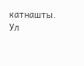катнашты. Ул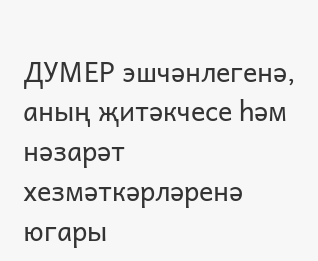ДУМЕР эшчәнлегенә, аның җитәкчесе һәм нәзарәт хезмәткәрләренә югары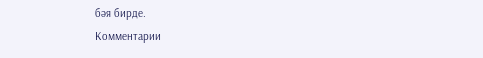бәя бирде.
Комментарии